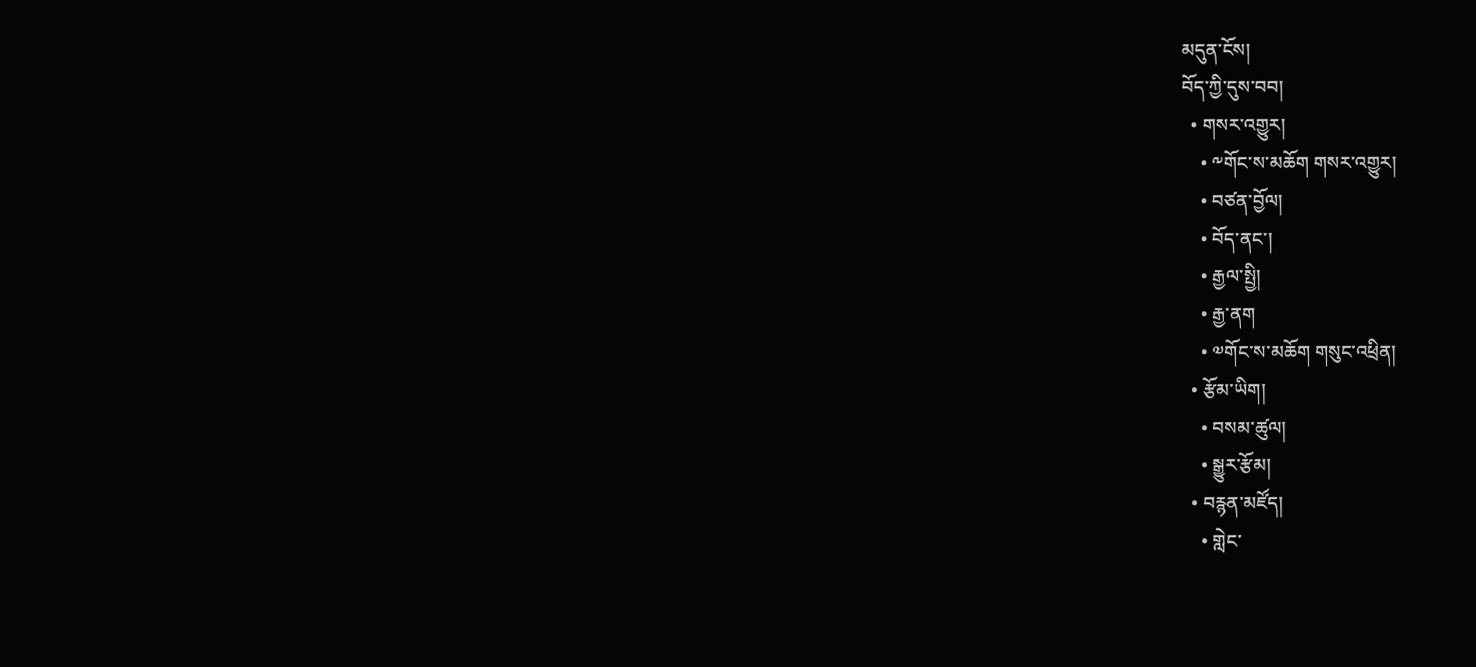མདུན་ངོས།
བོད་ཀྱི་དུས་བབ།
  • གསར་འགྱུར།
    • ༸གོང་ས་མཆོག གསར་འགྱུར།
    • བཙན་བྱོལ།
    • བོད་ནང་།
    • རྒྱལ་སྤྱི།
    • རྒྱ་ནག
    • ༧གོང་ས་མཆོག གསུང་འཕྲིན།
  • རྩོམ་ཡིག།
    • བསམ་ཚུལ།
    • སྒྱུར་རྩོམ།
  • བརྙན་མཛོད།
    • གླེང་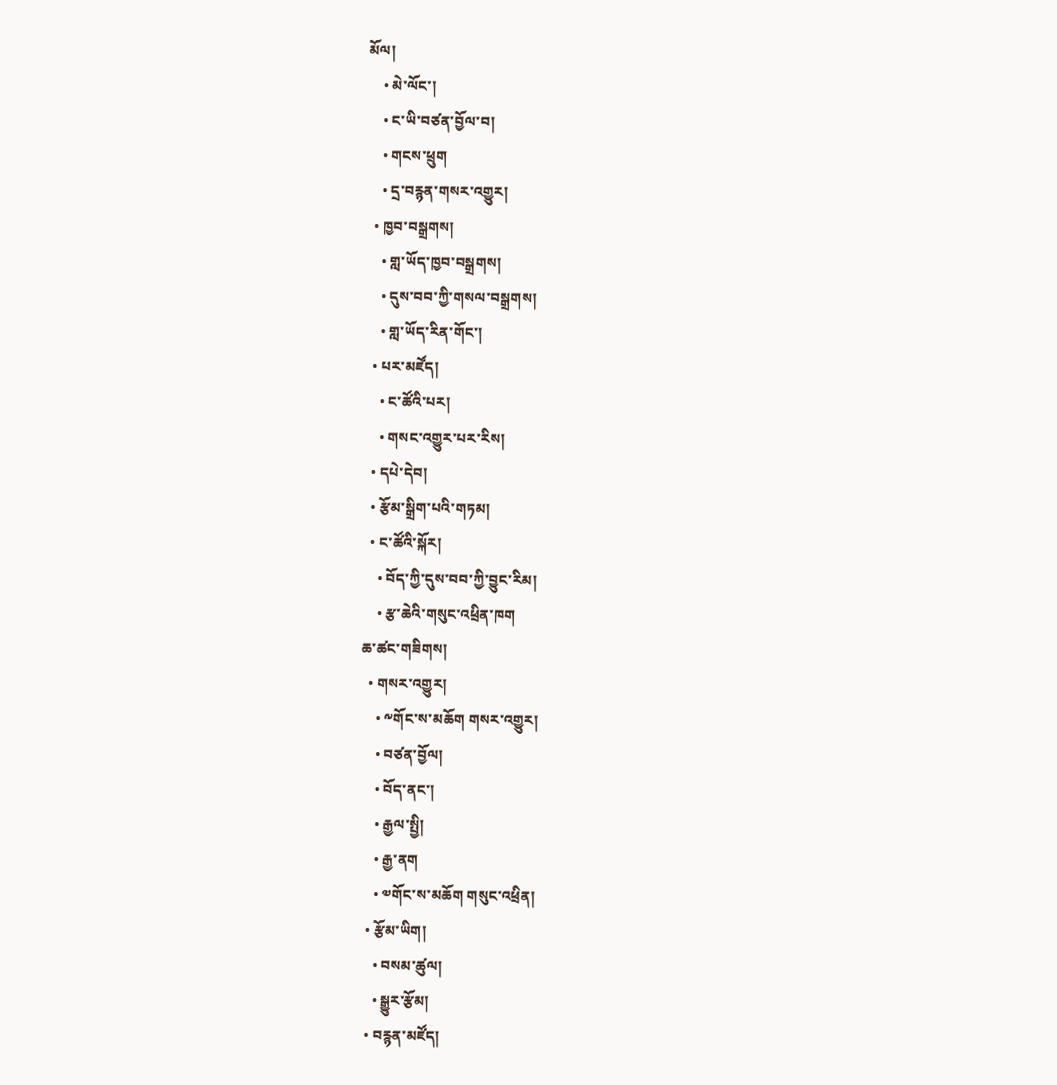མོལ།
    • མེ་ལོང་།
    • ང་ཡི་བཙན་བྱོལ་བ།
    • གངས་ཕྲུག
    • དྲ་བརྙན་གསར་འགྱུར།
  • ཁྱབ་བསྒྲགས།
    • གླ་ཡོད་ཁྱབ་བསྒྲགས།
    • དུས་བབ་ཀྱི་གསལ་བསྒྲགས།
    • གླ་ཡོད་རིན་གོང་།
  • པར་མཛོད།
    • ང་ཚོའི་པར།
    • གསང་འགྱུར་པར་རིས།
  • དཔེ་དེབ།
  • རྩོམ་སྒྲིག་པའི་གཏམ།
  • ང་ཚོའི་སྐོར།
    • བོད་ཀྱི་དུས་བབ་ཀྱི་བྱུང་རིམ།
    • རྩ་ཆེའི་གསུང་འཕྲིན་ཁག
ཆ་ཚང་གཟིགས།
  • གསར་འགྱུར།
    • ༸གོང་ས་མཆོག གསར་འགྱུར།
    • བཙན་བྱོལ།
    • བོད་ནང་།
    • རྒྱལ་སྤྱི།
    • རྒྱ་ནག
    • ༧གོང་ས་མཆོག གསུང་འཕྲིན།
  • རྩོམ་ཡིག།
    • བསམ་ཚུལ།
    • སྒྱུར་རྩོམ།
  • བརྙན་མཛོད།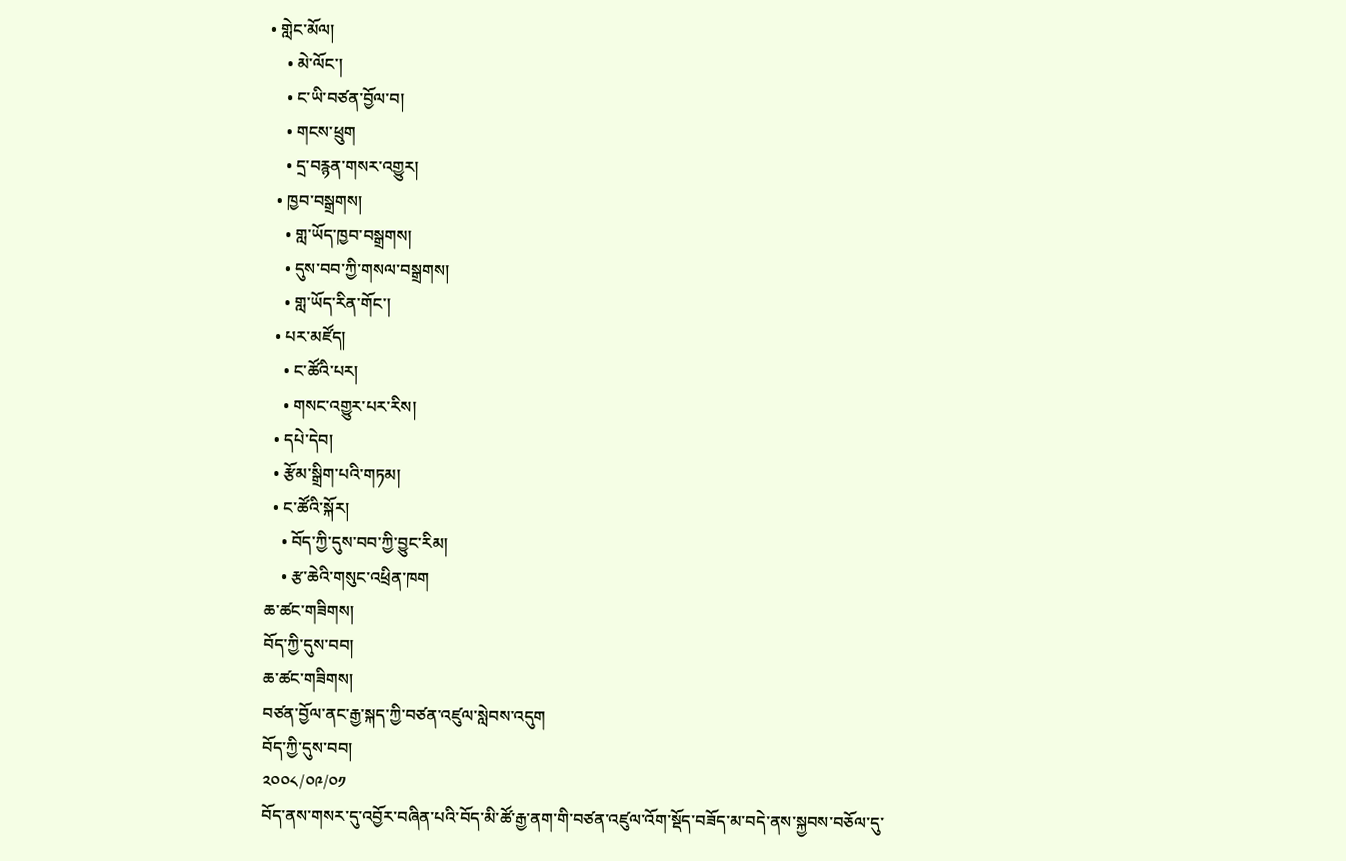• གླེང་མོལ།
    • མེ་ལོང་།
    • ང་ཡི་བཙན་བྱོལ་བ།
    • གངས་ཕྲུག
    • དྲ་བརྙན་གསར་འགྱུར།
  • ཁྱབ་བསྒྲགས།
    • གླ་ཡོད་ཁྱབ་བསྒྲགས།
    • དུས་བབ་ཀྱི་གསལ་བསྒྲགས།
    • གླ་ཡོད་རིན་གོང་།
  • པར་མཛོད།
    • ང་ཚོའི་པར།
    • གསང་འགྱུར་པར་རིས།
  • དཔེ་དེབ།
  • རྩོམ་སྒྲིག་པའི་གཏམ།
  • ང་ཚོའི་སྐོར།
    • བོད་ཀྱི་དུས་བབ་ཀྱི་བྱུང་རིམ།
    • རྩ་ཆེའི་གསུང་འཕྲིན་ཁག
ཆ་ཚང་གཟིགས།
བོད་ཀྱི་དུས་བབ།
ཆ་ཚང་གཟིགས།
བཙན་བྱོལ་ནང་རྒྱ་སྐད་ཀྱི་བཙན་འཛུལ་སླེབས་འདུག
བོད་ཀྱི་དུས་བབ།
༢༠༠༨/༠༩/༠༡
བོད་ནས་གསར་དུ་འབྱོར་བཞིན་པའི་བོད་མི་ཚོ་རྒྱ་ནག་གི་བཙན་འཛུལ་འོག་སྡོད་བཟོད་མ་བདེ་ནས་སྐྱབས་བཅོལ་དུ་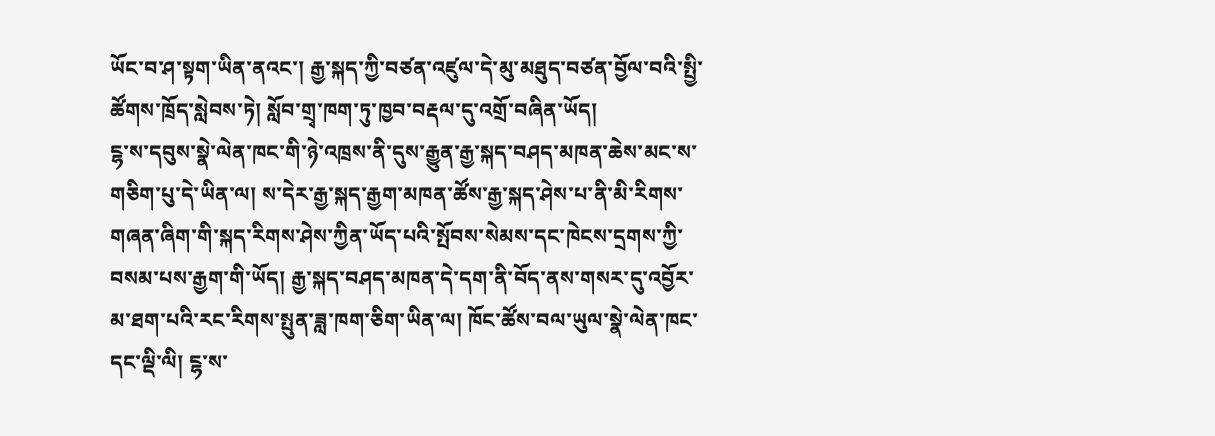ཡོང་བ་ཤ་སྟག་ཡིན་ནའང་། རྒྱ་སྐད་ཀྱི་བཙན་འཛུལ་དེ་མུ་མཐུད་བཙན་བྱོལ་བའི་སྤྱི་ཚོགས་ཁྲོད་སླེབས་ཏེ། སློབ་གྲྭ་ཁག་ཏུ་ཁྱབ་བརྡལ་དུ་འགྲོ་བཞིན་ཡོད།
ངྷ་ས་དབུས་སྣེ་ལེན་ཁང་གི་ཉེ་འཁྲས་ནི་དུས་རྒྱུན་རྒྱ་སྐད་བཤད་མཁན་ཆེས་མང་ས་གཅིག་པུ་དེ་ཡིན་ལ། ས་དེར་རྒྱ་སྐད་རྒྱག་མཁན་ཚོས་རྒྱ་སྐད་ཤེས་པ་ནི་མི་རིགས་གཞན་ཞིག་གི་སྐད་རིགས་ཤེས་ཀྱིན་ཡོད་པའི་སྤོབས་སེམས་དང་ཁེངས་དྲགས་ཀྱི་བསམ་པས་རྒྱག་གི་ཡོད། རྒྱ་སྐད་བཤད་མཁན་དེ་དག་ནི་བོད་ནས་གསར་དུ་འབྱོར་མ་ཐག་པའི་རང་རིགས་སྤུན་ཟླ་ཁག་ཅིག་ཡིན་ལ། ཁོང་ཚོས་བལ་ཡུལ་སྣེ་ལེན་ཁང་དང་ལྡི་ལི། ངྷ་ས་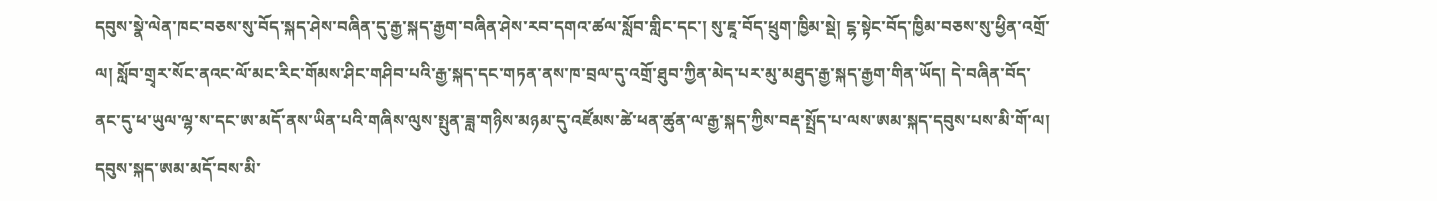དབུས་སྣེ་ལེན་ཁང་བཅས་སུ་བོད་སྐད་ཤེས་བཞིན་དུ་རྒྱ་སྐད་རྒྱག་བཞིན་ཤེས་རབ་དགའ་ཚལ་སློབ་གླིང་དང་། སུ་ཇཱ་བོད་ཕྲུག་ཁྱིམ་སྡེ། ངྷ་སྟེང་བོད་ཁྱིམ་བཅས་སུ་ཕྱིན་འགྲོ་ལ། སློབ་གྲྭར་སོང་ནའང་ལོ་མང་རིང་གོམས་ཤིང་གཤིབ་པའི་རྒྱ་སྐད་དང་གཏན་ནས་ཁ་བྲལ་དུ་འགྲོ་ཐུབ་ཀྱིན་མེད་པར་མུ་མཐུད་རྒྱ་སྐད་རྒྱག་གིན་ཡོད། དེ་བཞིན་བོད་ནང་དུ་ཕ་ཡུལ་ལྷ་ས་དང་ཨ་མདོ་ནས་ཡིན་པའི་གཞིས་ལུས་སྤུན་ཟླ་གཉིས་མཉམ་དུ་འཛོམས་ཚེ་ཕན་ཚུན་ལ་རྒྱ་སྐད་ཀྱིས་བརྡ་སྤྲོད་པ་ལས་ཨམ་སྐད་དབུས་པས་མི་གོ་ལ། དབུས་སྐད་ཨམ་མདོ་བས་མི་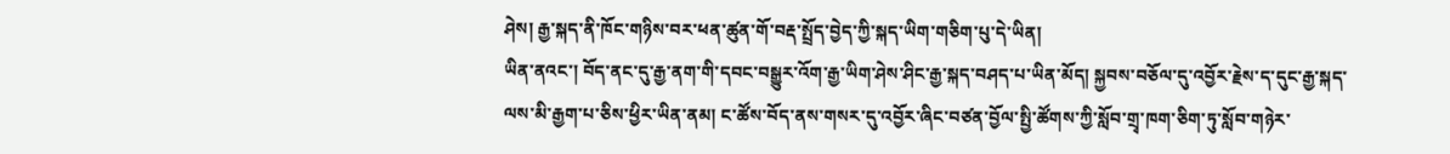ཤེས། རྒྱ་སྐད་ནི་ཁོང་གཉིས་བར་ཕན་ཚུན་གོ་བརྡ་སྤྲོད་བྱེད་ཀྱི་སྐད་ཡིག་གཅིག་པུ་དེ་ཡིན།
ཡིན་ནའང་། བོད་ནང་དུ་རྒྱ་ནག་གི་དབང་བསྒྱུར་འོག་རྒྱ་ཡིག་ཤེས་ཤིང་རྒྱ་སྐད་བཤད་པ་ཡིན་མོད། སྐྱབས་བཅོལ་དུ་འབྱོར་རྗེས་ད་དུང་རྒྱ་སྐད་ལས་མི་རྒྱག་པ་ཅིས་ཕྱིར་ཡིན་ནམ། ང་ཚོས་བོད་ནས་གསར་དུ་འབྱོར་ཞིང་བཙན་བྱོལ་སྤྱི་ཚོགས་ཀྱི་སློབ་གྲྭ་ཁག་ཅིག་ཏུ་སློབ་གཉེར་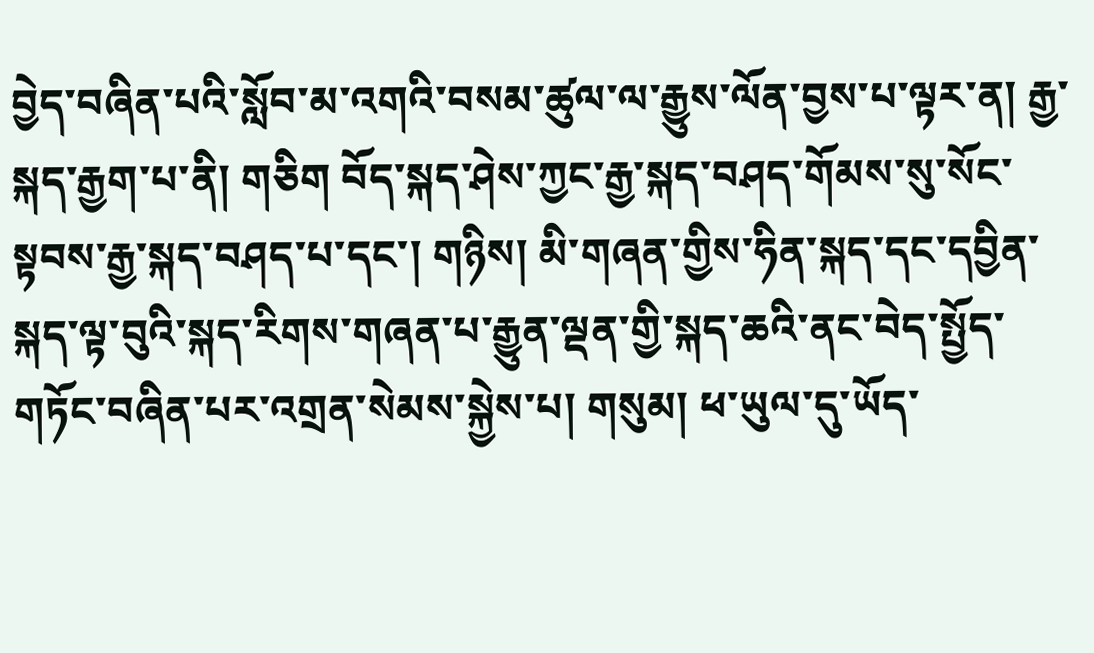བྱེད་བཞིན་པའི་སློབ་མ་འགའི་བསམ་ཚུལ་ལ་རྒྱུས་ལོན་བྱས་པ་ལྟར་ན། རྒྱ་སྐད་རྒྱག་པ་ནི། གཅིག བོད་སྐད་ཤེས་ཀྱང་རྒྱ་སྐད་བཤད་གོམས་སུ་སོང་སྟབས་རྒྱ་སྐད་བཤད་པ་དང་། གཉིས། མི་གཞན་གྱིས་ཧིན་སྐད་དང་དབྱིན་སྐད་ལྟ་བུའི་སྐད་རིགས་གཞན་པ་རྒྱུན་ལྡན་གྱི་སྐད་ཆའི་ནང་བེད་སྤྱོད་གཏོང་བཞིན་པར་འགྲན་སེམས་སྐྱེས་པ། གསུམ། ཕ་ཡུལ་དུ་ཡོད་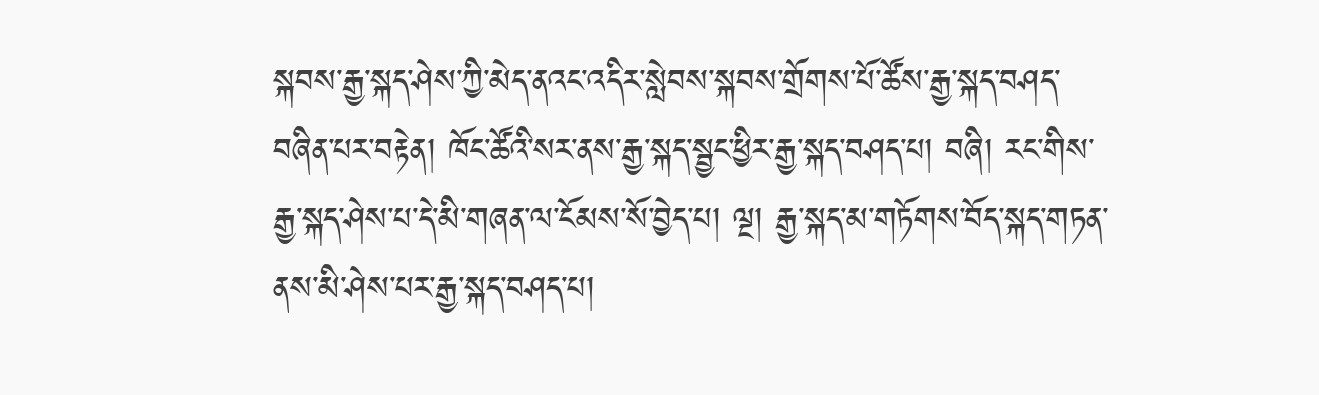སྐབས་རྒྱ་སྐད་ཤེས་ཀྱི་མེད་ནའང་འདིར་སླེབས་སྐབས་གྲོགས་པོ་ཚོས་རྒྱ་སྐད་བཤད་བཞིན་པར་བརྟེན། ཁོང་ཚོའི་སར་ནས་རྒྱ་སྐད་སྦྱང་ཕྱིར་རྒྱ་སྐད་བཤད་པ། བཞི། རང་གིས་རྒྱ་སྐད་ཤེས་པ་དེ་མི་གཞན་ལ་ངོམས་སོ་བྱེད་པ། ལྔ། རྒྱ་སྐད་མ་གཏོགས་བོད་སྐད་གཏན་ནས་མི་ཤེས་པར་རྒྱ་སྐད་བཤད་པ།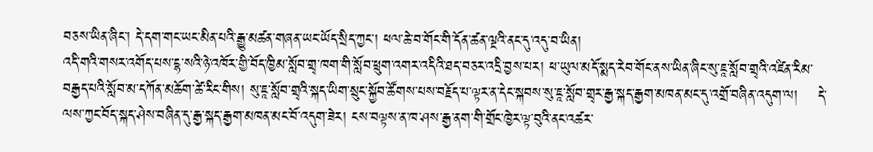བཅས་ཡིན་ཞིང་། དེ་དག་གང་ཡང་མིན་པའི་རྒྱུ་མཚན་གཞན་ཡང་ཡོད་སྲིད་ཀྱང་། ཕལ་ཆེ་བ་གོང་གི་དོན་ཚན་ལྔའི་ནང་དུ་འདུ་བ་ཡིན།
འདི་གའི་གསར་འགོད་པས་ངྷ་སའི་ཉེ་འཁོར་གྱི་བོད་ཁྱིམ་སློབ་གྲྭ་ཁག་གི་སློབ་ཕྲུག་འགར་འདིའི་ཐད་བཅར་འདྲི་བྱས་པར། ཕ་ཡུལ་མདོ་སྨད་རེབ་གོང་ནས་ཡིན་ཞིང་སུ་ཇཱ་སློབ་གྲྭའི་འཛིན་རིམ་བརྒྱད་པའི་སློབ་མ་དཀོན་མཆོག་ཚེ་རིང་གིས། སུ་ཇཱ་སློབ་གྲྭའི་སྐད་ཡིག་སྲུང་སྐྱོབ་ཚོགས་པས་བརྗོད་པ་ལྟར་ན་དེང་སྐབས་སུ་ཇཱ་སློབ་གྲྭར་རྒྱ་སྐད་རྒྱག་མཁན་མང་དུ་འགྲོ་བཞིན་འདུག་ལ།    དེ་ལས་ཀྱང་བོད་སྐད་ཤེས་བཞིན་དུ་རྒྱ་སྐད་རྒྱག་མཁན་མང་བོ་འདུག་ཟེར། ངས་བལྟས་ན་ཁ་ཤས་རྒྱ་ནག་གི་གྲོང་ཁྱེར་ལྟ་བུའི་ནང་འཚར་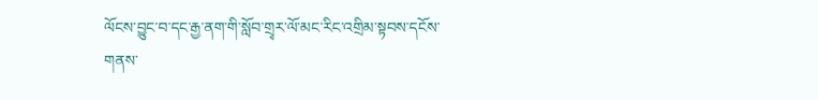ལོངས་བྱུང་བ་དང་རྒྱ་ནག་གི་སློབ་གྲྭར་ལོ་མང་རིང་འགྲིམ་སྟབས་དངོས་གནས་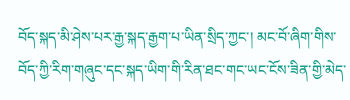བོད་སྐད་མི་ཤེས་པར་རྒྱ་སྐད་རྒྱག་པ་ཡིན་སྲིད་ཀྱང་། མང་བོ་ཞིག་གིས་བོད་ཀྱི་རིག་གཞུང་དང་སྐད་ཡིག་གི་རིན་ཐང་གང་ཡང་ངོས་ཟིན་གྱི་མེད་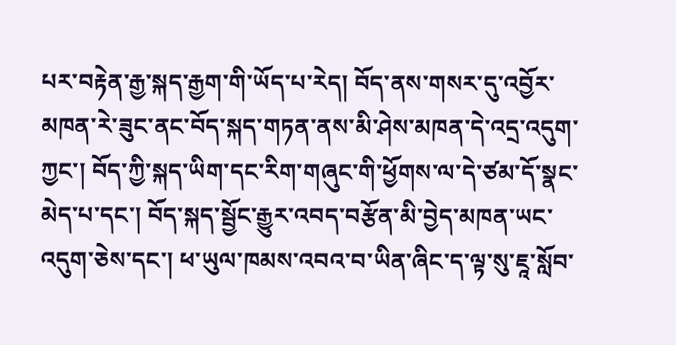པར་བརྟེན་རྒྱ་སྐད་རྒྱག་གི་ཡོད་པ་རེད། བོད་ནས་གསར་དུ་འབྱོར་མཁན་རེ་ཟུང་ནང་བོད་སྐད་གཏན་ནས་མི་ཤེས་མཁན་དེ་འདྲ་འདུག་ཀྱང་། བོད་ཀྱི་སྐད་ཡིག་དང་རིག་གཞུང་གི་ཕྱོགས་ལ་དེ་ཙམ་དོ་སྣང་མེད་པ་དང་། བོད་སྐད་སྦྱོང་རྒྱུར་འབད་བརྩོན་མི་བྱེད་མཁན་ཡང་འདུག་ཅེས་དང་། ཕ་ཡུལ་ཁམས་འབའ་བ་ཡིན་ཞིང་ད་ལྟ་སུ་ཇཱ་སློབ་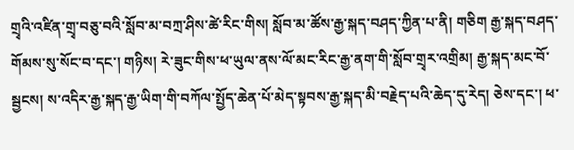གྲྭའི་འཛིན་གྲྭ་བཅུ་བའི་སློབ་མ་བཀྲ་ཤིས་ཚེ་རིང་གིས། སློབ་མ་ཚོས་རྒྱ་སྐད་བཤད་ཀྱིན་པ་ནི། གཅིག རྒྱ་སྐད་བཤད་གོམས་སུ་སོང་བ་དང་། གཉིས། རེ་ཟུང་གིས་ཕ་ཡུལ་ནས་ལོ་མང་རིང་རྒྱ་ནག་གི་སློབ་གྲྭར་འགྲིམ། རྒྱ་སྐད་མང་བོ་སྦྱངས། ས་འདིར་རྒྱ་སྐད་རྒྱ་ཡིག་གི་བཀོལ་སྤྱོད་ཆེན་པོ་མེད་སྟབས་རྒྱ་སྐད་མི་བརྗེད་པའི་ཆེད་དུ་རེད། ཅེས་དང་། ཕ་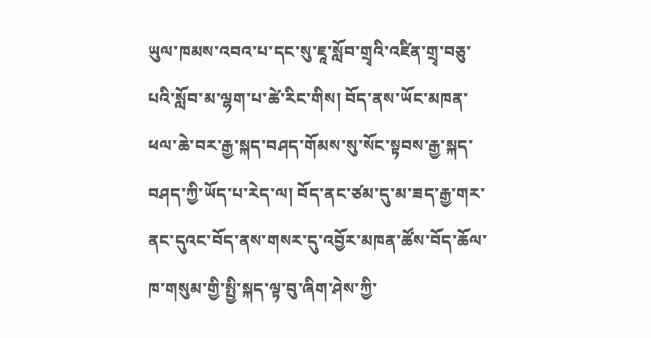ཡུལ་ཁམས་འབའ་པ་དང་སུ་ཇཱ་སློབ་གྲྭའི་འཛིན་གྲྭ་བཅུ་པའི་སློབ་མ་ལྷག་པ་ཚེ་རིང་གིས། བོད་ནས་ཡོང་མཁན་ཕལ་ཆེ་བར་རྒྱ་སྐད་བཤད་གོམས་སུ་སོང་སྟབས་རྒྱ་སྐད་བཤད་ཀྱི་ཡོད་པ་རེད་ལ། བོད་ནང་ཙམ་དུ་མ་ཟད་རྒྱ་གར་ནང་དུའང་བོད་ནས་གསར་དུ་འབྱོར་མཁན་ཚོས་བོད་ཆོལ་ཁ་གསུམ་གྱི་སྤྱི་སྐད་ལྟ་བུ་ཞིག་ཤེས་ཀྱི་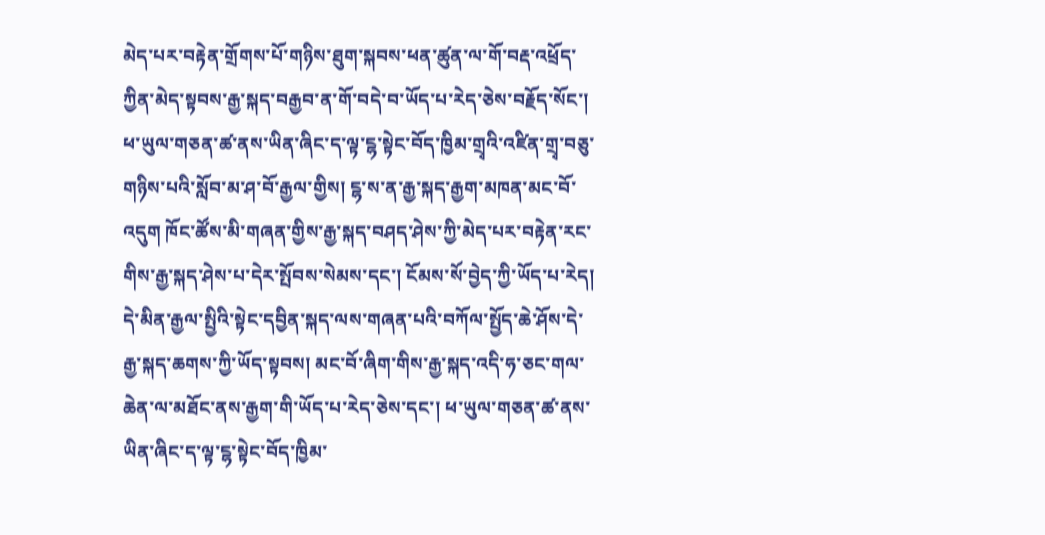མེད་པར་བརྟེན་གྲོགས་པོ་གཉིས་ཐུག་སྐབས་ཕན་ཚུན་ལ་གོ་བརྡ་འཕྲོད་ཀྱིན་མེད་སྟབས་རྒྱ་སྐད་བརྒྱབ་ན་གོ་བདེ་བ་ཡོད་པ་རེད་ཅེས་བརྗོད་སོང་།
ཕ་ཡུལ་གཅན་ཚ་ནས་ཡིན་ཞིང་ད་ལྟ་ངྷ་སྟེང་བོད་ཁྱིམ་གྲྭའི་འཛིན་གྲྭ་བཅུ་གཉིས་པའི་སློབ་མ་ཤ་བོ་རྒྱལ་གྱིས། ངྷ་ས་ན་རྒྱ་སྐད་རྒྱག་མཁན་མང་བོ་འདུག ཁོང་ཚོས་མི་གཞན་གྱིས་རྒྱ་སྐད་བཤད་ཤེས་ཀྱི་མེད་པར་བརྟེན་རང་གིས་རྒྱ་སྐད་ཤེས་པ་དེར་སྤོབས་སེམས་དང་། ངོམས་སོ་བྱེད་ཀྱི་ཡོད་པ་རེད། དེ་མིན་རྒྱལ་སྤྱིའི་སྟེང་དབྱིན་སྐད་ལས་གཞན་པའི་བཀོལ་སྤྱོད་ཆེ་ཤོས་དེ་རྒྱ་སྐད་ཆགས་ཀྱི་ཡོད་སྟབས། མང་བོ་ཞིག་གིས་རྒྱ་སྐད་འདི་ཧ་ཅང་གལ་ཆེན་ལ་མཐོང་ནས་རྒྱག་གི་ཡོད་པ་རེད་ཅེས་དང་། ཕ་ཡུལ་གཅན་ཚ་ནས་ཡིན་ཞིང་ད་ལྟ་ངྷ་སྟེང་བོད་ཁྱིམ་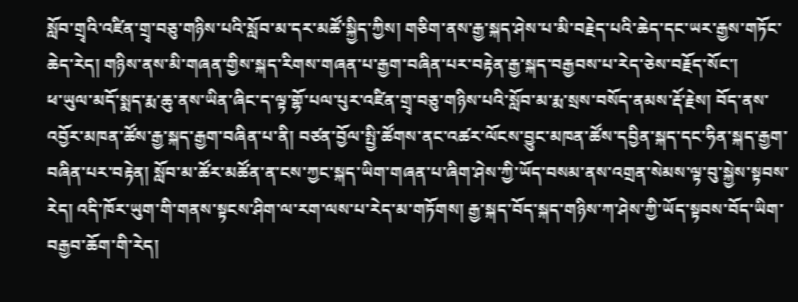སློབ་གྲྭའི་འཛིན་གྲྭ་བཅུ་གཉིས་པའི་སློབ་མ་དར་མཚོ་སྐྱིད་ཀྱིས། གཅིག་ནས་རྒྱ་སྐད་ཤེས་པ་མི་བརྗེད་པའི་ཆེད་དང་ཡར་རྒྱས་གཏོང་ཆེད་རེད། གཉིས་ནས་མི་གཞན་གྱིས་སྐད་རིགས་གཞན་པ་རྒྱག་བཞིན་པར་བརྟེན་རྒྱ་སྐད་བརྒྱབས་པ་རེད་ཅེས་བརྗོད་སོང་།
ཕ་ཡུལ་མདོ་སྨད་རྨ་ཆུ་ནས་ཡིན་ཞིང་ད་ལྟ་གྷོ་པལ་པུར་འཛིན་གྲྭ་བཅུ་གཉིས་པའི་སློབ་མ་རྨ་སྲས་བསོད་ནམས་རྡོ་རྗེས། བོད་ནས་འབྱོར་མཁན་ཚོས་རྒྱ་སྐད་རྒྱག་བཞིན་པ་ནི། བཙན་བྱོལ་སྤྱི་ཚོགས་ནང་འཚར་ལོངས་བྱུང་མཁན་ཚོས་དབྱིན་སྐད་དང་ཧིན་སྐད་རྒྱག་བཞིན་པར་བརྟེན། སློབ་མ་ཚོར་མཚོན་ན་ངས་ཀྱང་སྐད་ཡིག་གཞན་པ་ཞིག་ཤེས་ཀྱི་ཡོད་བསམ་ནས་འགྲན་སེམས་ལྟ་བུ་སྐྱེས་སྟབས་རེད། འདི་ཁོར་ཡུག་གི་གནས་སྟངས་ཤིག་ལ་རག་ལས་པ་རེད་མ་གཏོགས། རྒྱ་སྐད་བོད་སྐད་གཉིས་ཀ་ཤེས་ཀྱི་ཡོད་སྟབས་བོད་ཡིག་བརྒྱབ་ཆོག་གི་རེད།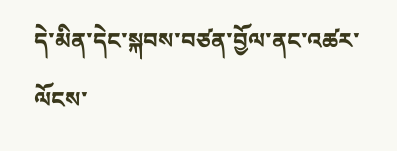དེ་མིན་དེང་སྐབས་བཙན་བྱོལ་ནང་འཚར་ལོངས་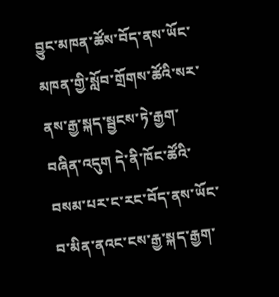བྱུང་མཁན་ཚོས་བོད་ནས་ཡོང་མཁན་གྱི་སློབ་གྲོགས་ཚོའི་སར་ནས་རྒྱ་སྐད་སྦྱངས་ཏེ་རྒྱག་བཞིན་འདུག དེ་ནི་ཁོང་ཚོའི་བསམ་པར་ང་རང་བོད་ནས་ཡོང་བ་མིན་ནའང་ངས་རྒྱ་སྐད་རྒྱག་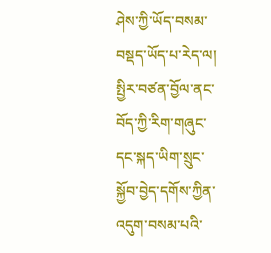ཤེས་ཀྱི་ཡོད་བསམ་བསྡད་ཡོད་པ་རེད་ལ། སྤྱིར་བཙན་བྱོལ་ནང་བོད་ཀྱི་རིག་གཞུང་དང་སྐད་ཡིག་སྲུང་སྐྱོབ་བྱེད་དགོས་ཀྱིན་འདུག་བསམ་པའི་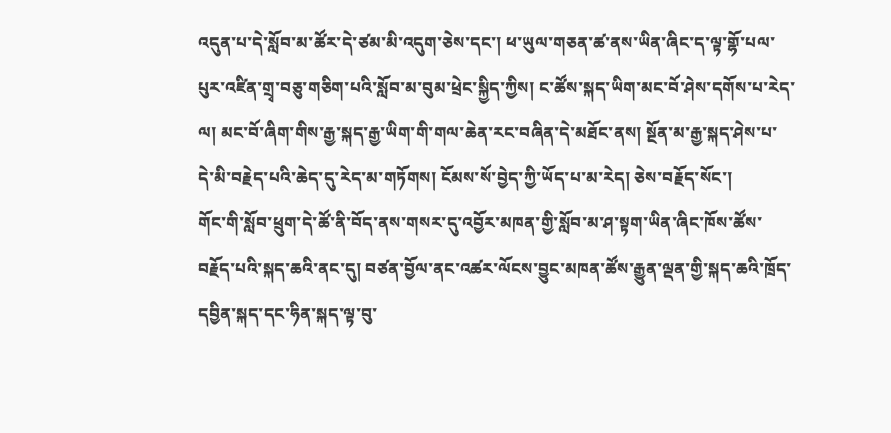འདུན་པ་དེ་སློབ་མ་ཚོར་དེ་ཙམ་མི་འདུག་ཅེས་དང་། ཕ་ཡུལ་གཅན་ཚ་ནས་ཡིན་ཞིང་ད་ལྟ་གྷོ་པལ་པུར་འཛིན་གྲྭ་བཅུ་གཅིག་པའི་སློབ་མ་བུམ་ཕྲེང་སྐྱིད་ཀྱིས། ང་ཚོས་སྐད་ཡིག་མང་བོ་ཤེས་དགོས་པ་རེད་ལ། མང་བོ་ཞིག་གིས་རྒྱ་སྐད་རྒྱ་ཡིག་གི་གལ་ཆེན་རང་བཞིན་དེ་མཐོང་ནས། སྔོན་མ་རྒྱ་སྐད་ཤེས་པ་དེ་མི་བརྗེད་པའི་ཆེད་དུ་རེད་མ་གཏོགས། ངོམས་སོ་བྱེད་ཀྱི་ཡོད་པ་མ་རེད། ཅེས་བརྗོད་སོང་།
གོང་གི་སློབ་ཕྲུག་དེ་ཚོ་ནི་བོད་ནས་གསར་དུ་འབྱོར་མཁན་གྱི་སློབ་མ་ཤ་སྟག་ཡིན་ཞིང་ཁོས་ཚོས་བརྗོད་པའི་སྐད་ཆའི་ནང་དུ། བཙན་བྱོལ་ནང་འཚར་ལོངས་བྱུང་མཁན་ཚོས་རྒྱུན་ལྡན་གྱི་སྐད་ཆའི་ཁྲོད་དབྱིན་སྐད་དང་ཧིན་སྐད་ལྟ་བུ་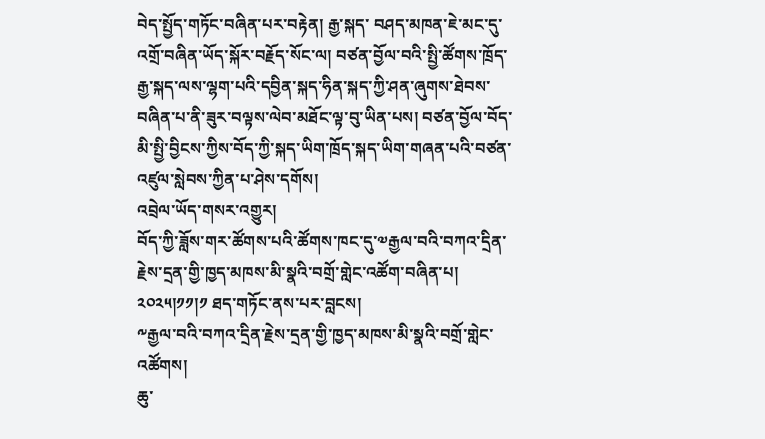བེད་སྤྱོད་གཏོང་བཞིན་པར་བརྟེན། རྒྱ་སྐད་ བཤད་མཁན་ཇེ་མང་དུ་འགྲོ་བཞིན་ཡོད་སྐོར་བརྗོད་སོང་ལ། བཙན་བྱོལ་བའི་སྤྱི་ཚོགས་ཁྲོད་རྒྱ་སྐད་ལས་ལྷག་པའི་དབྱིན་སྐད་ཧིན་སྐད་ཀྱི་ཤན་ཞུགས་ཐེབས་བཞིན་པ་ནི་ཟུར་བལྟས་ལེབ་མཐོང་ལྟ་བུ་ཡིན་པས། བཙན་བྱོལ་བོད་མི་སྤྱི་བྱིངས་ཀྱིས་བོད་ཀྱི་སྐད་ཡིག་ཁྲོད་སྐད་ཡིག་གཞན་པའི་བཙན་འཛུལ་སླེབས་ཀྱིན་པ་ཤེས་དགོས།
འབྲེལ་ཡོད་གསར་འགྱུར།
བོད་ཀྱི་ཟློས་གར་ཚོགས་པའི་ཚོགས་ཁང་དུ་༧རྒྱལ་བའི་བཀའ་དྲིན་རྗེས་དྲན་གྱི་ཁྱད་མཁས་མི་སྣའི་བགྲོ་གླེང་འཚོག་བཞིན་པ། ༢༠༢༥།༡༡།༡ ཐད་གཏོང་ནས་པར་བླངས།
༸རྒྱལ་བའི་བཀའ་དྲིན་རྗེས་དྲན་གྱི་ཁྱད་མཁས་མི་སྣའི་བགྲོ་གླེང་འཚོགས།
ཆུ་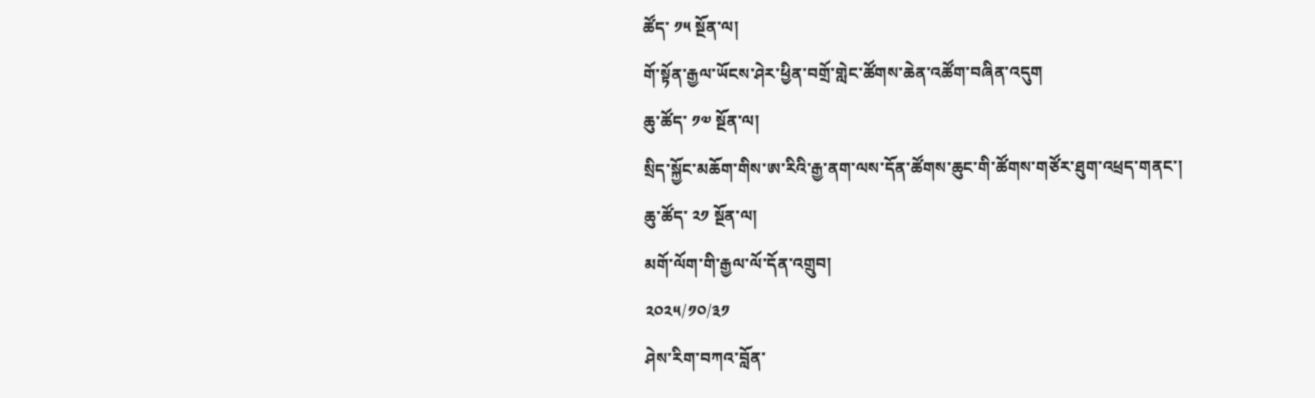ཚོད་ ༡༥ སྔོན་ལ།
གོ་སྟོན་རྒྱལ་ཡོངས་ཤེར་ཕྱིན་བགྲོ་གླེང་ཚོགས་ཆེན་འཚོག་བཞིན་འདུག
ཆུ་ཚོད་ ༡༧ སྔོན་ལ།
སྲིད་སྐྱོང་མཆོག་གིས་ཨ་རིའི་རྒྱ་ནག་ལས་དོན་ཚོགས་ཆུང་གི་ཚོགས་གཙོར་ཐུག་འཕྲད་གནང་།
ཆུ་ཚོད་ ༢༡ སྔོན་ལ།
མགོ་ལོག་གི་རྒྱལ་ལོ་དོན་འགྲུབ།
༢༠༢༥/༡༠/༣༡
ཤེས་རིག་བཀའ་བློན་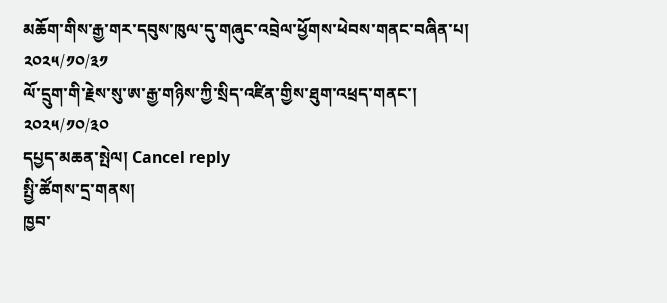མཆོག་གིས་རྒྱ་གར་དབུས་ཁུལ་དུ་གཞུང་འབྲེལ་ཕྱོགས་ཕེབས་གནང་བཞིན་པ།
༢༠༢༥/༡༠/༣༡
ལོ་དྲུག་གི་རྗེས་སུ་ཨ་རྒྱ་གཉིས་ཀྱི་སྲིད་འཛིན་གྱིས་ཐུག་འཕྲད་གནང་།
༢༠༢༥/༡༠/༣༠
དཔྱད་མཆན་སྤེལ། Cancel reply
སྤྱི་ཚོགས་དྲ་གནས།
ཁྱབ་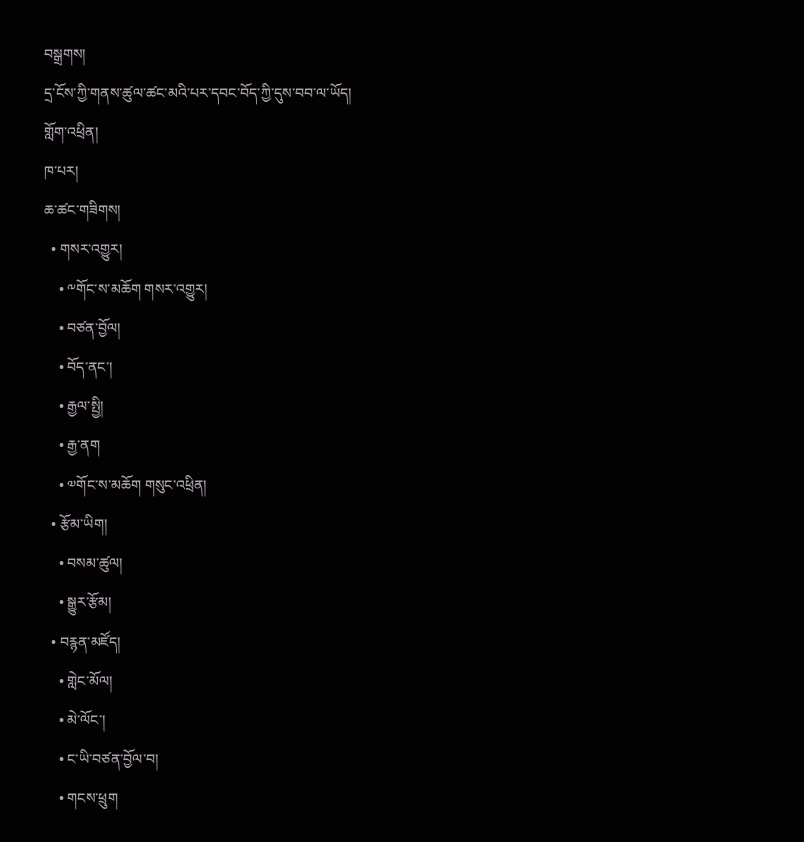བསྒྲགས།
དྲ་ངོས་ཀྱི་གནས་ཚུལ་ཚང་མའི་པར་དབང་བོད་ཀྱི་དུས་བབ་ལ་ཡོད།
གློག་འཕྲིན།
ཁ་པར།
ཆ་ཚང་གཟིགས།
  • གསར་འགྱུར།
    • ༸གོང་ས་མཆོག གསར་འགྱུར།
    • བཙན་བྱོལ།
    • བོད་ནང་།
    • རྒྱལ་སྤྱི།
    • རྒྱ་ནག
    • ༧གོང་ས་མཆོག གསུང་འཕྲིན།
  • རྩོམ་ཡིག།
    • བསམ་ཚུལ།
    • སྒྱུར་རྩོམ།
  • བརྙན་མཛོད།
    • གླེང་མོལ།
    • མེ་ལོང་།
    • ང་ཡི་བཙན་བྱོལ་བ།
    • གངས་ཕྲུག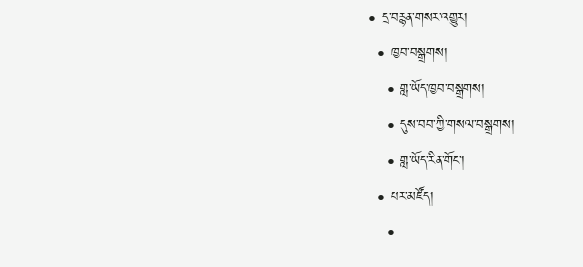• དྲ་བརྙན་གསར་འགྱུར།
  • ཁྱབ་བསྒྲགས།
    • གླ་ཡོད་ཁྱབ་བསྒྲགས།
    • དུས་བབ་ཀྱི་གསལ་བསྒྲགས།
    • གླ་ཡོད་རིན་གོང་།
  • པར་མཛོད།
    •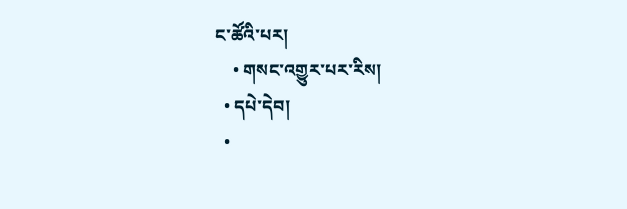ང་ཚོའི་པར།
    • གསང་འགྱུར་པར་རིས།
  • དཔེ་དེབ།
  •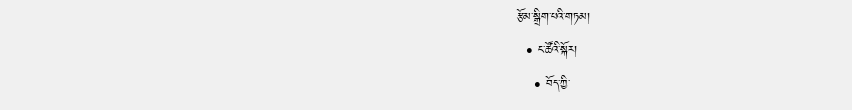རྩོམ་སྒྲིག་པའི་གཏམ།
  • ང་ཚོའི་སྐོར།
    • བོད་ཀྱི་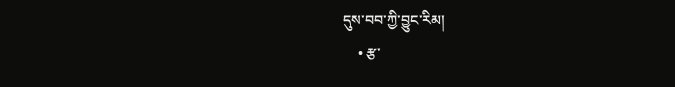དུས་བབ་ཀྱི་བྱུང་རིམ།
    • རྩ་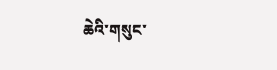ཆེའི་གསུང་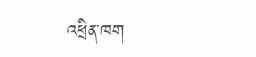འཕྲིན་ཁག